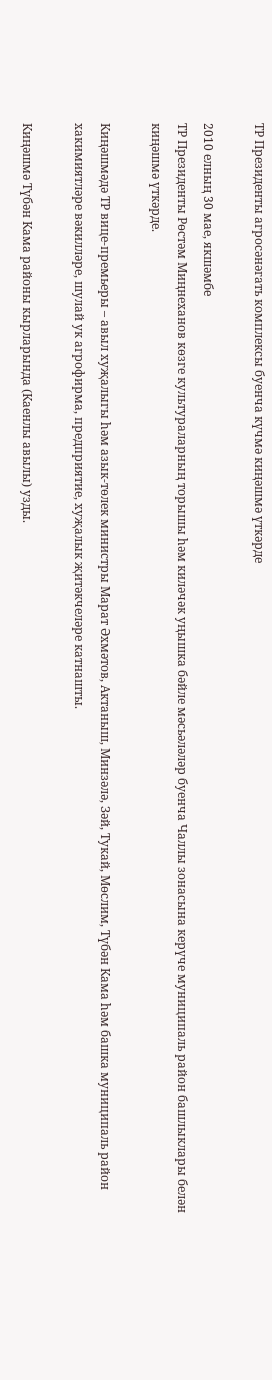ТР Президенты агросәнәгать комплексы буенча күчмә киңәшмә үткәрде

2010 елның 30 мае, якшәмбе
ТР Президенты Рөстәм Миңнеханов көзге культураларның торышы һәм киләчәк уңышка бәйле мәсьәләләр буенча Чаллы зонасына керүче муниципаль район башлыклары белән киңәшмә үткәрде.

Киңәшмәдә ТР вице-премьеры – авыл хуҗалыгы һәм азык-төлек министры Марат Әхмәтов, Актаныш, Минзәлә, Зәй, Тукай, Мөслим, Түбән Кама һәм башка муниципаль район хакимиятләре вәкилләре, шулай ук агрофирма, предприятие, хуҗалык җитәкчеләре катнашты.

Киңәшмә Түбән Кама районы кырларында (Каенлы авылы) узды.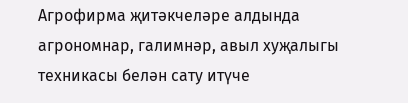Агрофирма җитәкчеләре алдында агрономнар, галимнәр, авыл хуҗалыгы техникасы белән сату итүче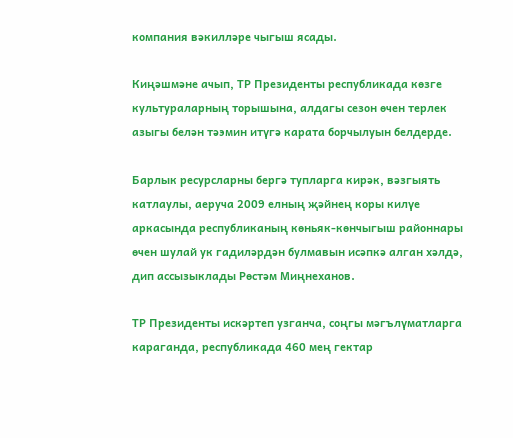компания вәкилләре чыгыш ясады.

Киңәшмәне ачып, ТР Президенты республикада көзге культураларның торышына, алдагы сезон өчен терлек азыгы белән тәэмин итүгә карата борчылуын белдерде.

Барлык ресурсларны бергә тупларга кирәк, вәзгыять катлаулы, аеруча 2009 елның җәйнең коры килүе аркасында республиканың көньяк-көнчыгыш районнары өчен шулай ук гадиләрдән булмавын исәпкә алган хәлдә, дип ассызыклады Рөстәм Миңнеханов.

ТР Президенты искәртеп узганча, соңгы мәгълүматларга караганда, республикада 460 мең гектар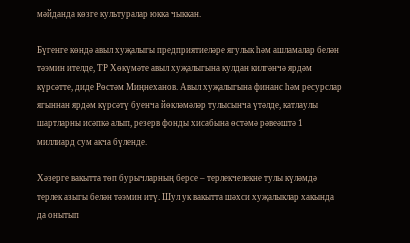мәйданда көзге культуралар юкка чыккан.

Бүгенге көндә авыл хуҗалыгы предприятиеләре ягулык һәм ашламалар белән тәэмин ителде, ТР Хөкүмәте авыл хуҗалыгына кулдан килгәнчә ярдәм күрсәтте, диде Рөстәм Миңнеханов. Авыл хуҗалыгына финанс һәм ресурслар ягыннан ярдәм күрсәтү буенча йөкләмәләр тулысынча үтәлде, катлаулы шартларны исәпкә алып, резерв фонды хисабына өстәмә рәвеәштә 1 миллиард сум акча бүленде.

Хәзерге вакытта төп бурычларның берсе – терлекчелекне тулы күләмдә терлек азыгы белән тәэмин итү. Шул ук вакытта шәхси хуҗалыклар хакында да онытып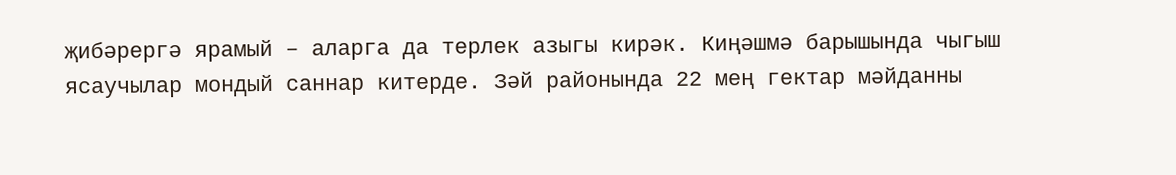җибәрергә ярамый – аларга да терлек азыгы кирәк. Киңәшмә барышында чыгыш ясаучылар мондый саннар китерде. Зәй районында 22 мең гектар мәйданны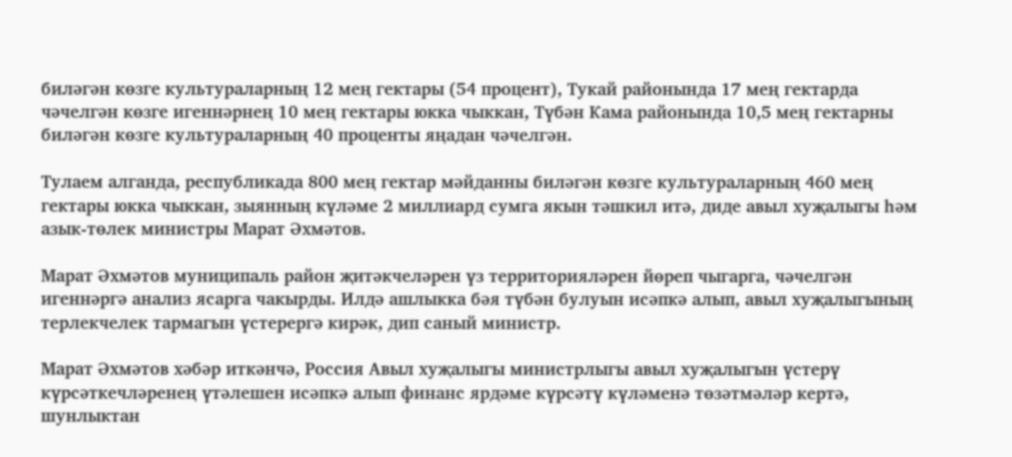биләгән көзге культураларның 12 мең гектары (54 процент), Тукай районында 17 мең гектарда чәчелгән көзге игеннәрнең 10 мең гектары юкка чыккан, Түбән Кама районында 10,5 мең гектарны биләгән көзге культураларның 40 проценты яңадан чәчелгән.

Тулаем алганда, республикада 800 мең гектар мәйданны биләгән көзге культураларның 460 мең гектары юкка чыккан, зыянның күләме 2 миллиард сумга якын тәшкил итә, диде авыл хуҗалыгы һәм азык-төлек министры Марат Әхмәтов.

Марат Әхмәтов муниципаль район җитәкчеләрен үз территорияләрен йөреп чыгарга, чәчелгән игеннәргә анализ ясарга чакырды. Илдә ашлыкка бәя түбән булуын исәпкә алып, авыл хуҗалыгының терлекчелек тармагын үстерергә кирәк, дип саный министр.

Марат Әхмәтов хәбәр иткәнчә, Россия Авыл хуҗалыгы министрлыгы авыл хуҗалыгын үстерү күрсәткечләренең үтәлешен исәпкә алып финанс ярдәме күрсәтү күләменә төзәтмәләр кертә, шунлыктан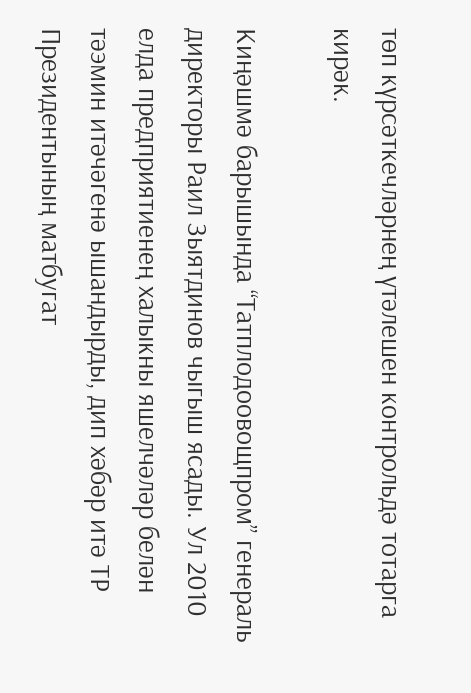төп күрсәткечләрнең үтәлешен контрольдә тотарга кирәк.

Киңәшмә барышында “Татплодоовощпром” генераль директоры Раил Зыятдинов чыгыш ясады. Ул 2010 елда предприятиенең халыкны яшелчәләр белән тәэмин итәчәгенә ышандырды, дип хәбәр итә ТР Президентының матбугат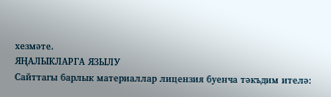хезмәте.
ЯҢАЛЫКЛАРГА ЯЗЫЛУ
Сайттагы барлык материаллар лицензия буенча тәкъдим ителә: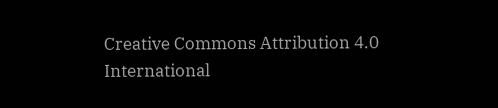Creative Commons Attribution 4.0 International